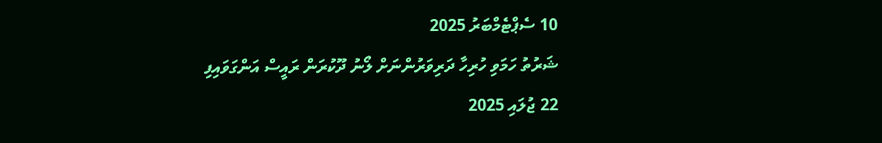10 ސެޕްޓެމްބަރު 2025
ޝަރުތު ހަމަވި ހުރިހާ ދަރިވަރުންނަށް ލޯނު ދޫކުރަން ރައީސް އަންގަވައިފި
22 ޖުލައި 2025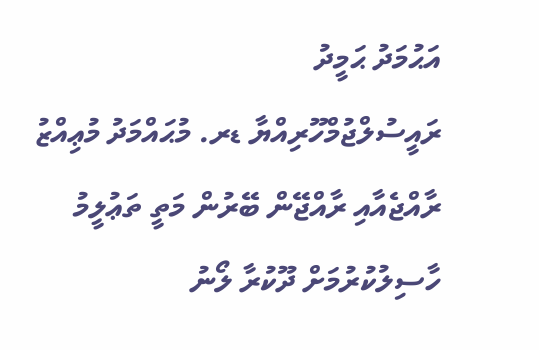އަޙުމަދު ޙަމީދު
ރައީސުލްޖުމްހޫރިއްޔާ ޑރ. މުޙައްމަދު މުޢިއްޒު
ރާއްޖެއާއި ރާއްޖޭން ބޭރުން މަތީ ތަޢުލީމު ހާސިލުކުރުމަށް ދޫކުރާ ލޯނު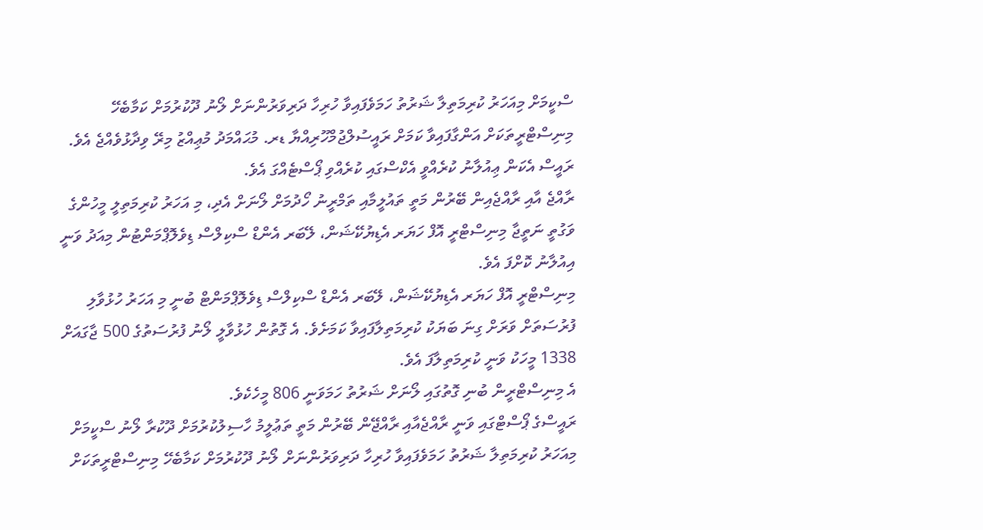ސްކީމަށް މިއަހަރު ކުރިމަތިލާ ޝަރުތު ހަމަވެފައިވާ ހުރިހާ ދަރިވަރުންނަށް ލޯނު ދޫކުރުމަށް ކަމާބެހޭ މިނިސްޓްރީތަކަށް އަންގާފައިވާ ކަމަށް ރައީސުލްޖުމްހޫރިއްޔާ ޑރ. މުޙައްމަދު މުޢިއްޒު މިރޭ ވިދާޅުވެއްޖެ އެވެ.
ރައީސް އެކަން ޢިއުލާނު ކުރެއްވީ އެކްސްގައި ކުރެއްވި ޕޯސްޓެއްގަ އެވެ.
ރާއްޖެ އާއި ރާއްޖެއިން ބޭރުން މަތީ ތައުލީމާއި ތަމްރީނު ހޯދުމަށް ލޯނަށް އެދި، މި އަހަރު ކުރިމަތިލީ މީހުންގެ ވަގުތީ ނަތީޖާ މިނިސްޓްރީ އޮފް ހަޔަރ އެޑިޔުކޭޝަން، ލޭބަރ އެންޑް ސްކިލްސް ޑިވެލޮޕްމަންޓުން މިއަދު ވަނީ އިއުލާނު ކޮށްފަ އެވެ.
މިނިސްޓްރީ އޮފް ހަޔަރ އެޑިޔުކޭޝަން، ލޭބަރ އެންޑް ސްކިލްސް ޑިވެލޮޕްމަންޓް ބުނީ މި އަހަރު ހުޅުވާލި ފުރުސަތަށް ވަރަށް ގިނަ ބަޔަކު ކުރިމަތިލާފައިވާ ކަމަށެވެ. އެ ގޮތުން ހުޅުވާލީ ލޯނު ފުރުސަތުގެ 500 ޖާގައަށް 1338 މީހަކު ވަނީ ކުރިމަތިލާފަ އެވެ.
އެ މިނިސްޓްރީން ބުނި ގޮތުގައި ލޯނަށް ޝަރުތު ހަމަވަނީ 806 މީހެކެވެ.
ރައީސްގެ ޕޯސްޓްގައި ވަނީ ރާއްޖެއާއި ރާއްޖޭން ބޭރުން މަތީ ތަޢުލީމު ހާސިލުކުރުމަށް ދޫކުރާ ލޯނު ސްކީމަށް މިއަހަރު ކުރިމަތިލާ ޝަރުތު ހަމަވެފައިވާ ހުރިހާ ދަރިވަރުންނަށް ލޯނު ދޫކުރުމަށް ކަމާބެހޭ މިނިސްޓްރީތަކަށް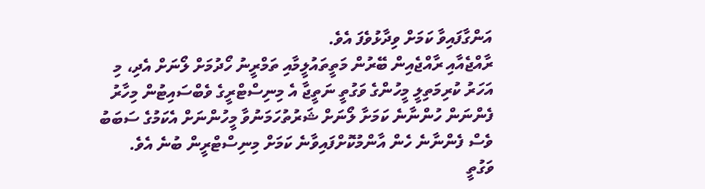އަންގާފައިވާ ކަމަށް ވިދާޅުވެފަ އެވެ.
ރާއްޖެއާއި ރާއްޖެއިން ބޭރުން މަތީތައުލީމާއި ތަމްރީނު ހޯދުމަށް ލޯނަށް އެދި، މި އަހަރު ކުރިމަތިލީ މީހުންގެ ވަގުތީ ނަތީޖާ އެ މިނިސްޓްރީގެ ވެބްސައިޓުން މިހާރު ފެންނަން ހުންނާނެ ކަމަށާ ލޯނަށް ޝަރުތުހަމަނުވާ މީހުންނަށް އެކަމުގެ ސަބަބު ވެސް ފެންނާނެ ހެން އާންމުކޮށްފައިވާނެ ކަމަށް މިނިސްޓްރީން ބުނެ އެވެ.
ވަގުތީ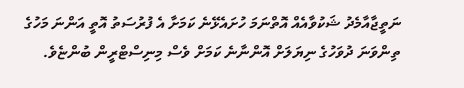ނަތީޖާއާމެދު ޝަކުވާއެއް އޮތްނަމަ ހުށައެޅޭނެ ކަމަށާ އެ ފުރުސަތު އޮތީ އަންނަ މަހުގެ ތިންވަނަ ދުވަހުގެ ނިޔަލަށް އޮންނާނެ ކަމަށް ވެސް މިނިސްޓްރީން ބުންޏެވެ.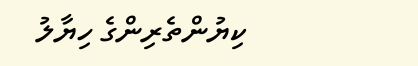ކިޔުންތެރިންގެ ހިޔާލު